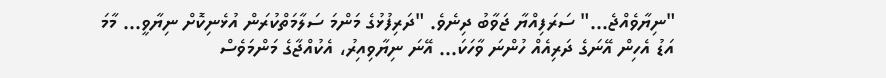"ނިޔާވެއްޖެ..." ސަރަފިއްޔާ ޖަވާބު ދިނެވެ. "ދަރިފުޅުގެ މަންމަ ސަލާމަތްކުރަން އުޅެނިކޮށް ނިޔާވީ... މާމަ އަޑު އެހިން އޭނަގެ ދަރިއެއް ހުންނަ ވާހަކަ... އޭނަ ނިޔާވިއިރު، އެކުއްޖާގެ މަންމަވެސް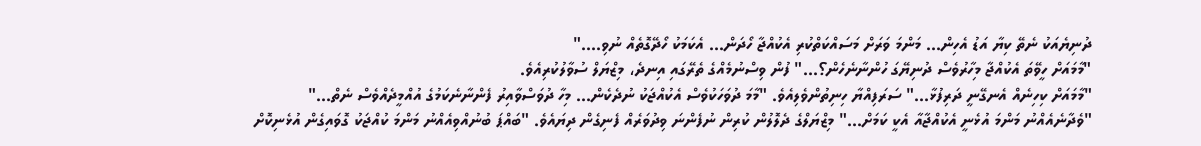ދުނިޔެއަކު ނެތޭ ކިޔާ އަޑު އެހިން... މަންމަ ވަރަށް މަސައްކަތްކުރި އެކުއްޖާ ހޯދަން... އެކަމަކު ހޯދޭގޮތެއް ނުވި...."
"މާމައަށް ހީވޭތަ އެކުއްޖާ މިހާރުވެސް ދުނިޔޭގަ ހުންނާނެހެން؟..." ފުން ވިސްނުމެއްގެ ތެރޭގައި އިނދެ، މިޒްޔަލް ސުވާލުކުރިއެވެ.
"މާމައަށް ކިހިނެއް އެނގޭނީ ދަރިފުޅާ..." ސަރަފިއްޔާ ހިނިތުންވެލިއެވެ. "މާމަ ދުވަހަކުވެސް އެކުއްޖަކު ނުދެކެން... މިހާ ދުވަސްވާއިރު ފެންނާނެކަމުގެ އުއްމީދެއްވެސް ނެތް..."
"ވެދާނެއެއްނު މަންމަ އުޅެނީ އެކުއްޖާއާ އެކީ ކަމަށް..." މިޒްޔަލްގެ ދެލޮލުން ކުރިން ނުފެންނަ ވިދުވަރެއް ފެނިގެން ދިޔައެވެ. "ބައްޕަ ބުނުއްވިއެއްނު މަންމަ ކުއްޖަކު ގޮވައިގެން އުޅެނިކޮށް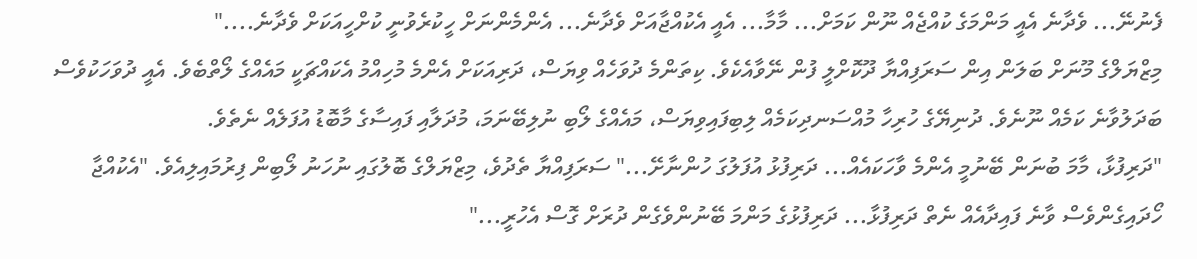ފެނުނޭ... ވެދާނެ އެއީ މަންމަގެ ކުއްޖެއް ނޫން ކަމަށް... މާމާ... އެއީ އެކުއްޖާއަށް ވެދާނެ... އެންމެންނަށް ހީކުރެވުނީ ކުށްހީއަކަށް ވެދާނެ...."
މިޒްޔަލްގެ މޫނަށް ބަލަން އިން ސަރަފިއްޔާ ދޫކޮށްލީ ފުން ނޭވާއެކެވެ. ކިތަންމެ ދުވަހެއް ވިޔަސް، ދަރިއަކަށް އެންމެ މުހިއްމު އެކައްޗަކީ މައެއްގެ ލޯތްބެވެ. އެއީ ދުވަހަކުވެސް ބަދަލުވާނެ ކަމެއް ނޫނެވެ. ދުނިޔޭގެ ހުރިހާ މުއްސަނދިކަމެއް ލިބިފައިވިޔަސް، މައެއްގެ ލޯބި ނުލިބޭނަމަ، މުދަލާއި ފައިސާގެ މާބޮޑު އުފަލެއް ނެތެވެ.
"ދަރިފުޅާ، މާމަ ބުނަން ބޭނުމީ އެންމެ ވާހަކައެއް... ދަރިފުޅު އުފަލުގަ ހުންނާށޭ..." ސަރަފިއްޔާ ތެދުވެ، މިޒްޔަލްގެ ބޮލުގައި ނުހަނު ލޯބިން ފިރުމައިލިއެވެ. "އެކުއްޖާ ހޯދައިގެންވެސް ވާނެ ފައިދާއެއް ނެތް ދަރިފުޅާ... ދަރިފުޅުގެ މަންމަ ބޭނުންވެގެން ދުރަށް ގޮސް އެހުރީ..."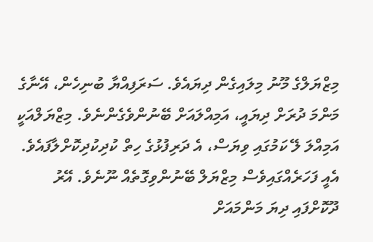މިޒްޔަލްގެ މޫނު މިލައިގެން ދިޔައެވެ. ސަރަފިއްޔާ ބުނިހެން، އޭނާގެ މަންމަ ދުރަށް ދިޔައީ، އަމިއްލައަށް ބޭނުންވެގެންނެވެ. މިޒްޔަލްއަކީ އަމިއްލަ ލޭ ކަމުގައި ވިޔަސް، އެ ދަރިފުޅުގެ ހިތް ކުދިކުދިކޮށްލާފައެވެ. އެއީ ފަހަރެއްގައިވެސް މިޒްޔަލް ބޭނުންވިގޮތެއް ނޫނެވެ. އޭރު ދޫކޮށްފައި ދިޔަ މަންމައަށް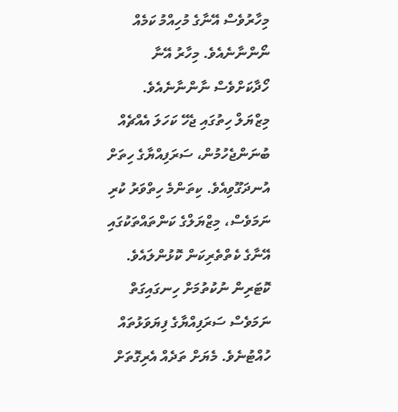މިހާރުވެސް އޭނާގެ މުހިއްމު ކަމެއް ނޯންނާނެއެވެ. މިހާރު އޭނާ ހޯދާކަށްވެސް ނާންނާނެއެވެ.
މިޒްޔަލް ހިތުގައި ޖެހޭ ކަހަލަ އެއްޗެއް ބުނަންޖެހުމުން، ސަރަފިއްޔާގެ ހިތަށް އުނދަގޫވިއެވެ. ކިތަންމެ ހިތްވަރު ކުރި ނަމަވެސް، މިޒްޔަލްގެ ކަންތައްތަކުގައި އޭނާގެ ކެތްތެރިކަން ކޮޅުންލައެވެ. ކޮޓަރިން ނުކުތުމަށް ހިނގައިގަތް ނަމަވެސް ސަރަފިއްޔާގެ ފިޔަވަޅުތައް ހުއްޓުނެވެ. މެޔަށް ތަދެއް އެރިގޮތަށް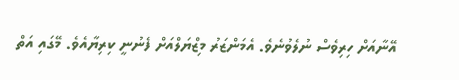އޭނާއަށް ހިރިވެސް ނުލެވުނެވެ. އެމަންޒަރު މިޒްޔަލްއަށް ފެނުނީ ކިރިޔާއެވެ. މޭގައި އަތް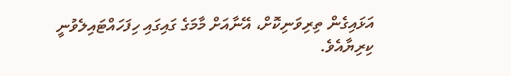އަޅައިގެން ތިރިވަނިކޮށް، އޭނާއަށް މާމަގެ ގައިގައި ހިފަހައްޓައިލެވުނީ ކިރިޔާއެވެ.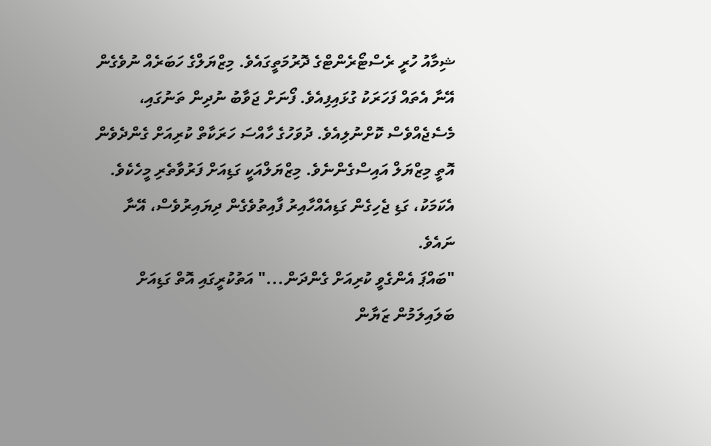ޝިމާއު ހުރީ ރެސްޓޯރެންޓްގެ ދޮރުމަތީގައެވެ. މިޒްޔަލްގެ ހަބަރެއް ނުވެގެން އޭނާ އެތައް ފަހަރަކު ގުޅައިފިއެވެ. ފޯނަށް ޖަވާބު ނުދިން ތަނުގައި، މެސެޖެއްވެސް ކޮށްނުލިއެވެ. ދުވަހުގެ ހާއްސަ ހަރަކާތް ކުރިއަށް ގެންދެވެން އޮތީ މިޒްޔަލް އައިސްގެންނެވެ. މިޒްޔަލްއަކީ ގަޑިއަށް ފަރުވާތެރި މީހެކެވެ. އެކަމަކު، ގަޑި ޖެހިގެން ގަޑިއެއްހާއިރު ފާއިތުވެގެން ދިޔައިރުވެސް، އޭނާ ނައެވެ.
"ބައްޕަ އެންގެވީ ކުރިއަށް ގެންދަން..." އަތުކުރީގައި އޮތް ގަޑިއަށް ބަލައިލަމުން ޒަޔާން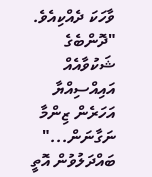ވާހަކަ ދެއްކިއެވެ. "ދޮންބެގެ ޝަކުވާއެއް އައިއްސިއްޔާ އަހަރެން ޒިންމާ ނަގާނަން..."
ބައްދަލުވުން އޮތީ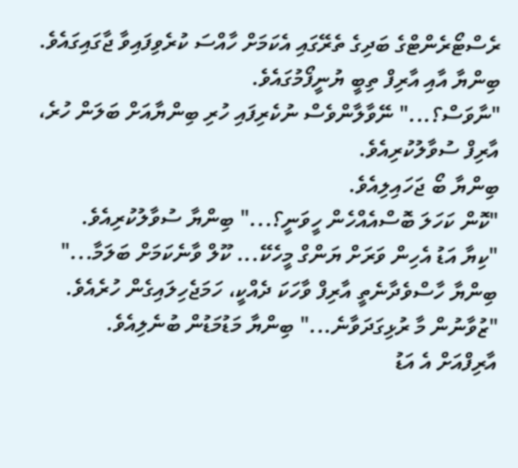ރެސްޓޯރެންޓްގެ ބަދިގެ ތެރޭގައި އެކަމަށް ހާއްސަ ކުރެވިފައިވާ ޖާގައިގައެވެ. ބިންޔާ އާއި އާރިފް ތިބީ ޔުނީފޯމުގައެވެ.
"ނާވަސް؟..." ނޭވާލާންވެސް ނުކެރިފައި ހުރި ބިންޔާއަށް ބަލަން ހުރެ، އާރިފް ސުވާލުކުރިއެވެ.
ބިންޔާ ބޯ ޖަހައިލިއެވެ.
"ކޮން ކަހަލަ ބޮސްއެއްހެން ހީވަނީ؟..." ބިންޔާ ސުވާލުކުރިއެވެ.
"ކިޔާ އަޑު އެހިން ވަރަށް ޔަންގް މީހެކޭ... ކޫލް ވާނެކަމަށް ބަލަމާ..." ބިންޔާ ހާސްވެދާނެތީ އާރިފް ވާހަކަ ދެއްކީ، ހަމަޖެހިލައިގެން ހުރެއެވެ.
"ޒުވާނުން މާ ރުޅިގަދަވާނެ..." ބިންޔާ މަޑުމަޑުން ބުނެލިއެވެ.
އާރިފްއަށް އެ އަޑު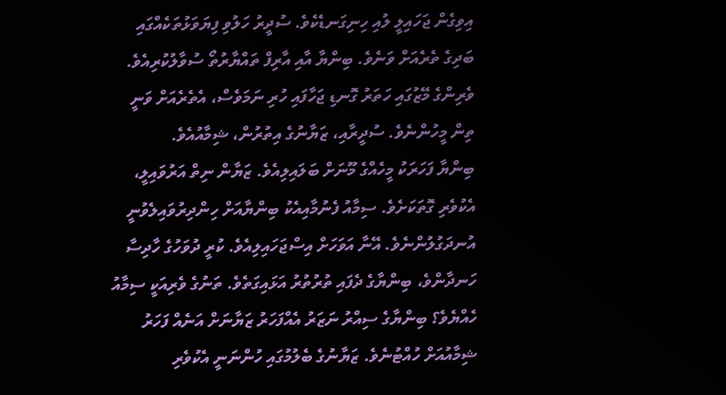އިވިގެން ޖަހައިލީ ލުއި ހިނިގަނޑެކެވެ. ސުދީރު ހަލުވި ފިޔަވަޅުތަކެއްގައި ބަދިގެ ތެރެއަށް ވަނެވެ. ބިންޔާ އާއި އާރިފް ތައްޔާރުތޯ ސުވާލުކުރިއެވެ. ވެރިންގެ މޭޒުގައި ހަތަރު ގޮނޑި ޖަހާފައި ހުރި ނަމަވެސް، އެތެރެއަށް ވަނީ ތިން މީހުންނެވެ. ސުދީރާއި، ޒަޔާނުގެ އިތުރުން، ޝިމާއުއެވެ.
ބިންޔާ ފަހަރަކު މީހެއްގެ މޫނަށް ބަލައިލިއެވެ. ޒަޔާން ނިތް އަރުވައިލީ، އެކުވެރި ގޮތަކަށެވެ. ސިމާއު ފެނުމާއިއެކު ބިންޔާއަށް ހިންދިރުވައިލެވުނީ އުނދަގުލުންނެވެ. އޭނާ އަވަހަށް އިސްޖަހައިލިއެވެ. ކުރީ ދުވަހުގެ ހާދިސާ ހަނދާންވެ، ބިންޔާގެ ދެފައި ތުރުތުރު އަޅައިގަތެވެ. ތަނުގެ ވެރިއަކީ ސިމާއު ހެއްޔެވެ؟ ބިންޔާގެ ސިއްރު ނަޒަރު އެއްފަހަރު ޒަޔާނަށް އަނެއް ފަހަރު ޝިމާއުއަށް ހުއްޓުނެވެ. ޒަޔާނުގެ ބެލުމުގައި ހުންނަނީ އެކުވެރި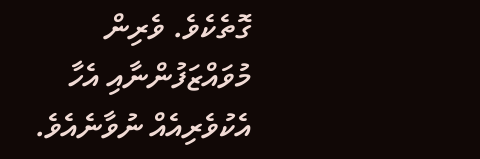ގޮތެކެވެ. ވެރިން މުވައްޒަފުންނާއި އެހާ އެކުވެރިއެއް ނުވާނެއެވެ.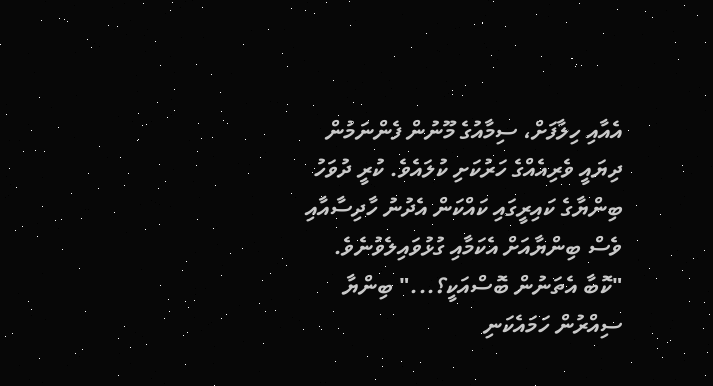އެއާއި ހިލާފަށް، ސިމާއުގެ މޫނުން ފެންނަމުން ދިޔައީ ވެރިއެއްގެ ހަރުކަށި ކުލައެވެ. ކުރީ ދުވަހު ބިންޔާގެ ކައިރީގައި ކައްކަން އެދުނު ހާދިސާއާއި ވެސް ބިންޔާއަށް އެކަމާއި ގުޅުވައިލެވުނެވެ.
"ކޮބާ އެތަނުން ބޮސްއަކީ؟..." ބިންޔާ ސިއްރުން ހަމައެކަނި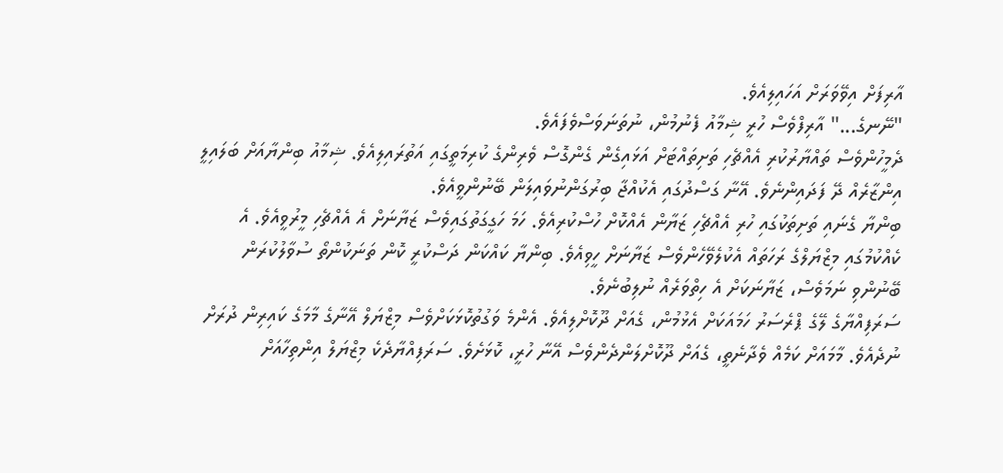އާރިފަށް އިވޭވަރަށް އަހައިލިއެވެ.
"ނޭނގެ..." އާރިފްވެސް ހުރީ ޝިމާއު ފެނުމުން، ނުތަނަވަސްވެފައެވެ.
ދެމީހުންވެސް ތައްޔާރުކުރި އެއްޗެހި ތަށިތައްޓަށް އަޅައިގެން ގެންގޮސް ވެރިންގެ ކުރިމަތީގައި އަތުރައިލިއެވެ. ޝިމާއު ބިންޔާއަށް ބަލައިލީ އިންޒާރެއް ދޭ ފަދައިންނެވެ. އޭނާ ގަސްދުގައި އެކުއްޖާ ބިރުގަންނުވައިލަން ބޭނުންވީއެވެ.
ބިންޔާ ގެނައި ތަށިތަކުގައި ހުރި އެއްޗެހި ޒަޔާން އެއްކޮށް ހުސްކުރިއެވެ. ހަމަ ހަގީގަތުގައިވެސް ޒަޔާނަށް އެ އެއްޗެހި މީރުވީއެވެ. އެ ކެއްކުމުގައި މިޒްޔަލްގެ ރަހަތައް އެކުލެވޭހެންވެސް ޒަޔާނަށް ހީވިއެވެ. ބިންޔާ ކައްކަން ދަސްކުރީ ކޮން ތަނަކުންތޯ ސުވާލުކުރަން ބޭނުންވި ނަމަވެސް، ޒަޔާނަކަށް އެ ހިތްވަރެއް ނުލިބުނެވެ.
ސަރަފިއްޔާގެ ލޭގެ ޕްރެސަރު ހަމައަކަށް އެޅުމުން، ގެއަށް ދޫކޮށްލިއެވެ. އެންމެ ވަގުތުކޮޅަކަށްވެސް މިޒްޔަލް އޭނާގެ މާމަގެ ކައިރިން ދުރަށް ނުދެއެވެ. މާމައަށް ކަމެއް ވެދާނެތީ، ގެއަށް ދޫކޮށްލަންދެންވެސް އޭނާ ހުރީ، ކޮޅަށެވެ. ސަރަފިއްޔާދެކެ މިޒްޔަލް އިންތިހާއަށް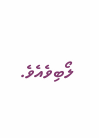ލޯބިވެއެވެ.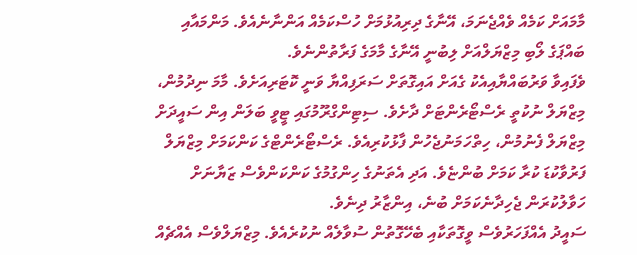މާމައަށް ކަމެއް ވެއްޖެނަމަ، އޭނާގެ ދިރިއުޅުމަށް ހުސްކަމެއް އަންނާނެއެވެ. މަންމައާއި ބައްޕަގެ ލޯބި މިޒްޔަލްއަށް ލިބުނީ އޭނާގެ މާމަގެ ފަރާތުންނެވެ.
ވެފައިވާ ވަރުބައްޔާއިއެކު ގެއަށް އައިގޮތަށް ސަރަފިއްޔާ ވަނީ ކޮޓަރިއަށެވެ. މާމަ ނިދުމުން، މިޒްޔަލް ނުކުތީ ރެސްޓޯރެންޓަށް ދާށެވެ. ސިޓިންގްރޫމުގައި ޓީވީ ބަލަން އިން ސައީދަށް މިޒްޔަލް ފެނުމުން، ހިތްހަމަނުޖެހުން ފާޅުކުރިއެވެ. ރެސްޓޯރެންޓްގެ ކަންކަމަށް މިޒްޔަލް ފަރުވާކުޑަ ކުރާ ކަމަށް ބުންޏެވެ. އަދި އެތަނުގެ ހިންގުމުގެ ކަންކަންވެސް ޒަޔާނަށް ހަވާލުކުރަން ޖެހިދާނެކަމަށް ބުނެ، އިންޒާރު ދިނެވެ.
ސައީދު އެއްފަހަރުވެސް ވީގޮތަކާއި ބެހޭގޮތުން ސުވާލެއް ނުކުރެއެވެ. މިޒްޔަލްވެސް އެއްޗެއް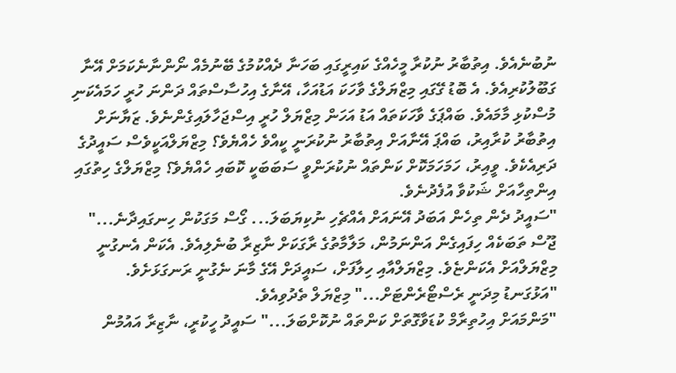ނުބުނެއެވެ. އިތުބާރު ނުކުރާ މީހެއްގެ ކައިރީގައި ބަހަނާ ދެއްކުމުގެ ބޭނުމެއް ނޯންނާނެކަމަށް އޭނާ ގަބޫލުކުރިއެވެ. އެ ބޮޑު ގޭގައި މިޒްޔަލްގެ ވާހަކަ އަޑުއަހާ، އޭނާގެ އިހުސާސްތައް ދަންނަ ހުރީ ހަމައެކަނި މުސްކުޅި މާމައެވެ. ބައްޕަގެ ވާހަކަތައް އަޑު އަހަން މިޒްޔަލް ހުރީ އިސްޖަހާލައިގެންނެވެ. ޒަޔާނަށް އިތުބާރު ކުރާއިރު، ބައްޕަ އޭނާއަށް އިތުބާރު ނުކުރަނީ ކީއްވެ ހެއްޔެވެ؟ މިޒްޔަލްއަކީވެސް ސައީދުގެ ދަރިއެކެވެ. ވީއިރު، ހަމަހަމަކޮށް ކަންތައް ނުކުރަންވީ ސަބަބަކީ ކޮބައި ހެއްޔެވެ؟ މިޒްޔަލްގެ ހިތުގައި އިންތިހާއަށް ޝަކުވާ އުފެދުނެވެ.
"ސައީދު ދެން ތިހެން އަބަދު އޭނައަށް އެއްޗެހި ނުކިޔަބަލަ... ގޯސް މަގަކުން ހިނގައިދާނެ..." ޖޫސް ތަބަކެއް ހިފައިގެން އަންނަމުން، މަލާމާތުގެ ރާގަކަށް ނާޒިރާ ބުނެލިއެވެ. އެކަން އެނގުނީ މިޒްޔަލްއަށް އެކަންޏެވެ. މިޒްޔަލްއާއި ހިލާފަށް، ސައީދަށް އޭގެ މާނަ ނެގުނީ ރަނގަޅަށެވެ.
"އަޅުގަނޑު މިދަނީ ރެސްޓޯރެންޓަށް..." މިޒްޔަލް ތެދުވިއެވެ.
"މަންމައަށް އިހުތިރާމް ކުޑަވާގޮތަށް ކަންތައް ނުކޮށްބަލަ..." ސައީދު ހީކުރީ، ނާޒިރާ އައުމުން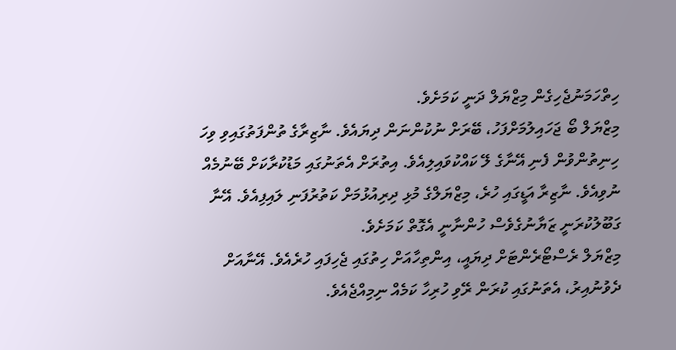ހިތްހަމަނުޖެހިގެން މިޒްޔަލް ދަނީ ކަމަށެވެ.
މިޒްޔަލް ބޯ ޖަހައިލުމަށްފަހު، ބޭރަށް ނުކުންނަން ދިޔައެވެ. ނާޒިރާގެ ތުންފަތުގައިވި ވިހަ ހިނިތުންވުން ފެނި އޭނާގެ ލޭ ކައްކުވައިލިއެވެ. އިތުރަށް އެތަނުގައި މަޑުކުރާކަށް ބޭނުމެއް ނުވިއެވެ. ނާޒިރާ އަޑީގައި ހުރެ، މިޒްޔަލްގެ މުޅި ދިރިއުޅުމަށް ކަތުރުފަނި ލައިފިއެވެ. އޭނާ ގަބޫލުކުރަނީ ޒަޔާނުގެވެސް ހުންނާނީ އެގޮތް ކަމަށެވެ.
މިޒްޔަލް ރެސްޓޯރެންޓަށް ދިޔައީ، އިންތިހާއަށް ހިތުގައި ޖެހިފައި ހުރެއެވެ. އޭނާއަށް ދެވުނުއިރު، އެތަނުގައި ކުރަން ރޭވި ހުރިހާ ކަމެއް ނިމިއްޖެއެވެ.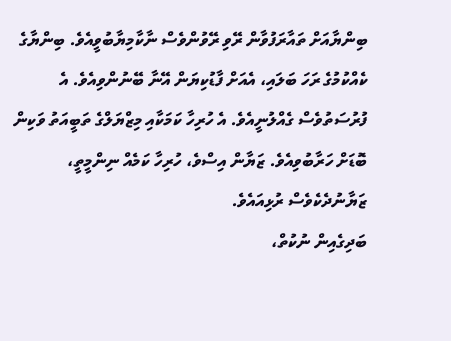ބިންޔާއަށް ތައާރަފުވާން ރޭވި ރޭވުންވެސް ނާކާމިޔާބުވީއެވެ. ބިންޔާގެ ކެއްކުމުގެ ރަހަ ބަލައި، އެއަށް ފާޑުކިޔަން އޭނާ ބޭނުންވިއެވެ. އެ ފުރުސަތުވެސް ގެއްލުނީއެވެ. އެ ހުރިހާ ކަމަކާއި މިޒްޔަލްގެ ތަބީއަތު ވަކިން ބޮޑަށް ހަރާބުވިއެވެ. ޒަޔާން އިސްވެ، ހުރިހާ ކަމެއް ނިންމީތީ، ޒަޔާނުދެކެވެސް ރުޅިއައެވެ.
ބަދިގެއިން ނުކުތް،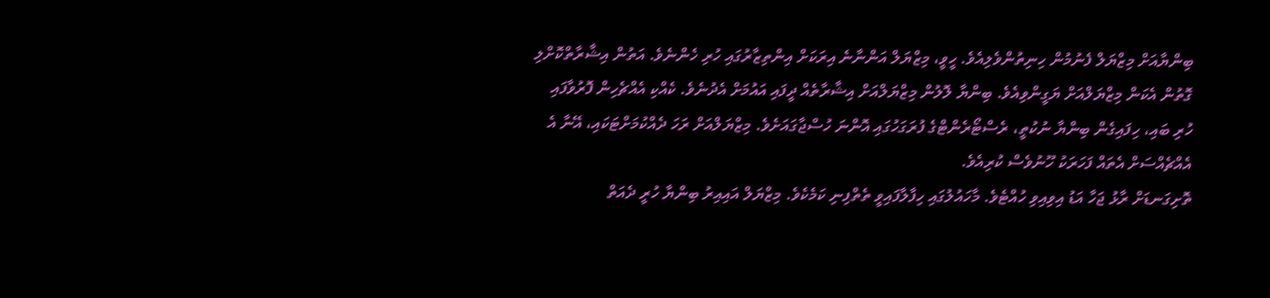ބިންޔާއަށް މިޒްޔަލް ފެނުމުން ހިނިތުންވެލިއެވެ. ހީވީ، މިޒްޔަލް އަންނާނެ އިރަކަށް އިންތިޒާރުގައި ހުރި ހެންނެވެ. އަތުން އިޝާރާތްކޮށްލި ގޮތުން އެކަން މިޒްޔަލްއަށް ޔަގީންވިއެވެ. ބިންޔާ ލޮލުން މިޒްޔަލްއަށް އިޝާރާތެއް ދީފައި އައުމަށް އެދުނެވެ. ކެއްކި އެއްޗެހިން ފޮރުވާފައި ހުރި ބައި، ހިފައިގެން ބިންޔާ ނުކުތީ، ރެސްޓޯރެންޓްގެ ފުރަގަހުގައި އޮންނަ ހުސްޖާގައަށެވެ. މިޒްޔަލްއަށް ރަހަ ދެއްކުމަށްޓަކައި، އޭނާ އެ އެއްޗެއްސަށް އެތައް ފަހަރަކު ހޫނުވެސް ކުރިއެވެ.
ތޮށިގަނޑަށް ރާޅު ޖަހާ އަޑު އިވިއިވި ހުއްޓެވެ. މާހައުލުގައި ހިފާލާފައިވީ ތެތްފިނި ކަމެކެވެ. މިޒްޔަލް އައިއިރު ބިންޔާ ހުރީ ދެއަތް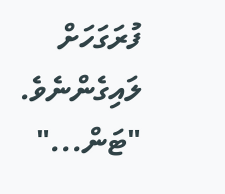ފުރަގަހަށް ލައިގެންނެވެ.
"ޓަން..."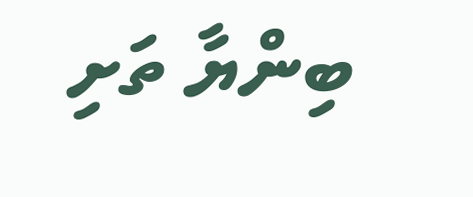ބިންޔާ ތަށި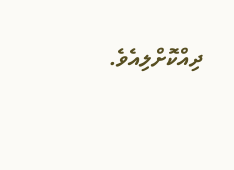ދިއްކޮށްލިއެވެ.